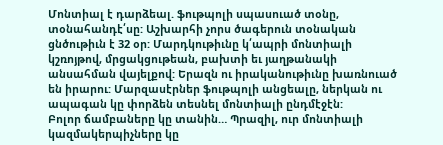Մոնտիալ է դարձեալ. ֆութպոլի սպասուած տօնը, տօնահանդէ՛սը: Աշխարհի չորս ծագերուն տօնական ցնծութիւն է 32 օր: Մարդկութիւնը կ՛ապրի մոնտիալի կշռոյթով, մրցակցութեան, բախտի եւ յաղթանակի անսահման վայելքով: Երազն ու իրականութիւնը խառնուած են իրարու: Մարզասէրներ ֆութպոլի անցեալը, ներկան ու ապագան կը փորձեն տեսնել մոնտիալի ընդմէջէն:
Բոլոր ճամբաները կը տանին… Պրազիլ, ուր մոնտիալի կազմակերպիչները կը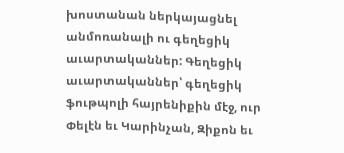խոստանան ներկայացնել անմոռանալի ու գեղեցիկ աւարտականներ: Գեղեցիկ աւարտականներ՝ գեղեցիկ ֆութպոլի հայրենիքին մէջ, ուր Փելէն եւ Կարինչան, Զիքոն եւ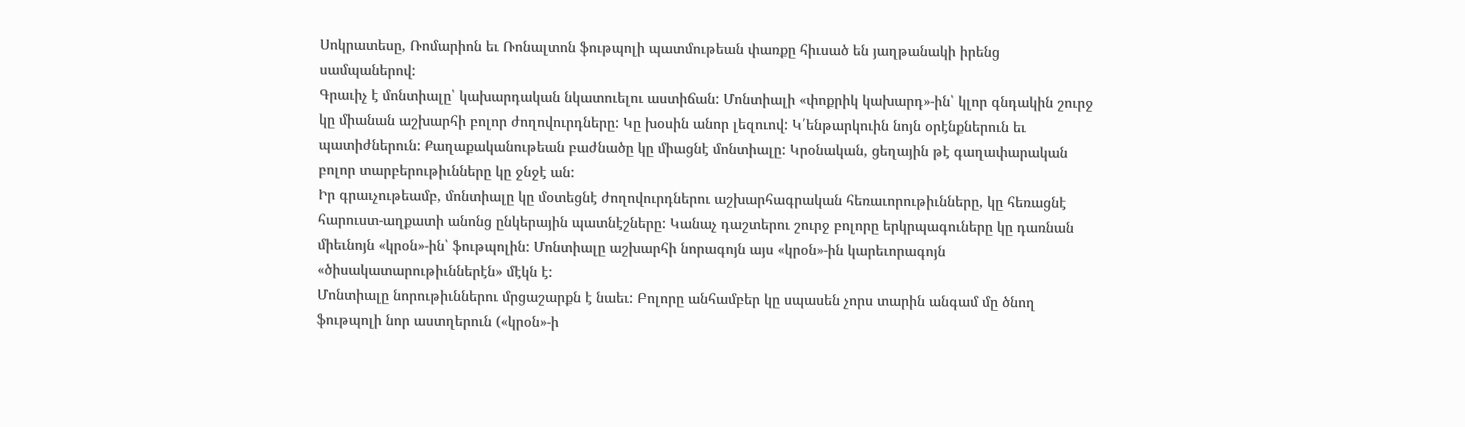Սոկրատեսը, Ռոմարիոն եւ Ռոնալտոն ֆութպոլի պատմութեան փառքը հիւսած են յաղթանակի իրենց սամպաներով:
Գրաւիչ է մոնտիալը՝ կախարդական նկատուելու աստիճան: Մոնտիալի «փոքրիկ կախարդ»-ին՝ կլոր գնդակին շուրջ կը միանան աշխարհի բոլոր ժողովուրդները: Կը խօսին անոր լեզուով: Կ՛ենթարկուին նոյն օրէնքներուն եւ պատիժներուն: Քաղաքականութեան բաժնածը կը միացնէ մոնտիալը: Կրօնական, ցեղային թէ գաղափարական բոլոր տարբերութիւնները կը ջնջէ ան:
Իր գրաւչութեամբ, մոնտիալը կը մօտեցնէ ժողովուրդներու աշխարհագրական հեռաւորութիւնները, կը հեռացնէ հարուստ-աղքատի անոնց ընկերային պատնէշները: Կանաչ դաշտերու շուրջ բոլորը երկրպագուները կը դառնան միեւնոյն «կրօն»-ին՝ ֆութպոլին: Մոնտիալը աշխարհի նորագոյն այս «կրօն»-ին կարեւորագոյն «ծիսակատարութիւններէն» մէկն է:
Մոնտիալը նորութիւններու մրցաշարքն է նաեւ: Բոլորը անհամբեր կը սպասեն չորս տարին անգամ մը ծնող ֆութպոլի նոր աստղերուն («կրօն»-ի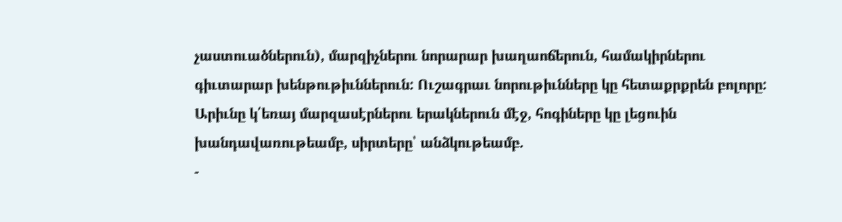չաստուածներուն), մարզիչներու նորարար խաղաոճերուն, համակիրներու գիւտարար խենթութիւններուն: Ուշագրաւ նորութիւնները կը հետաքրքրեն բոլորը: Արիւնը կ՛եռայ մարզասէրներու երակներուն մէջ, հոգիները կը լեցուին խանդավառութեամբ, սիրտերը՝ անձկութեամբ.
-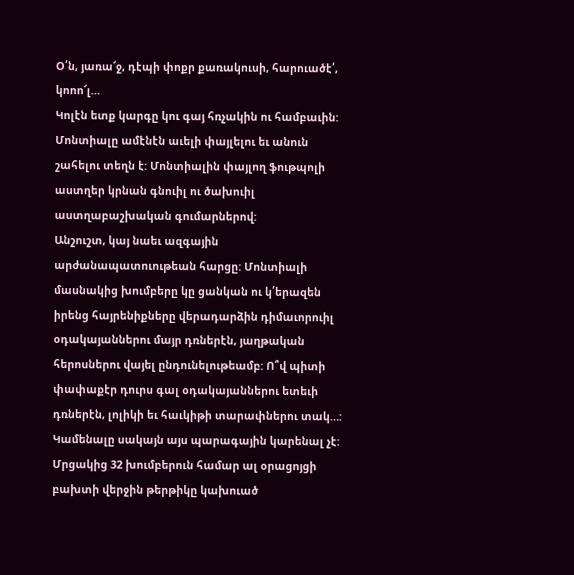Օ՛ն, յառա՜ջ, դէպի փոքր քառակուսի, հարուածէ՛, կոոո՜լ…
Կոլէն ետք կարգը կու գայ հռչակին ու համբաւին: Մոնտիալը ամէնէն աւելի փայլելու եւ անուն շահելու տեղն է: Մոնտիալին փայլող ֆութպոլի աստղեր կրնան գնուիլ ու ծախուիլ աստղաբաշխական գումարներով:
Անշուշտ, կայ նաեւ ազգային արժանապատուութեան հարցը: Մոնտիալի մասնակից խումբերը կը ցանկան ու կ՛երազեն իրենց հայրենիքները վերադարձին դիմաւորուիլ օդակայաններու մայր դռներէն, յաղթական հերոսներու վայել ընդունելութեամբ: Ո՞վ պիտի փափաքէր դուրս գալ օդակայաններու ետեւի դռներէն, լոլիկի եւ հաւկիթի տարափներու տակ…:
Կամենալը սակայն այս պարագային կարենալ չէ: Մրցակից 32 խումբերուն համար ալ օրացոյցի բախտի վերջին թերթիկը կախուած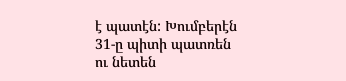է պատէն: Խումբերէն 31-ը պիտի պատռեն ու նետեն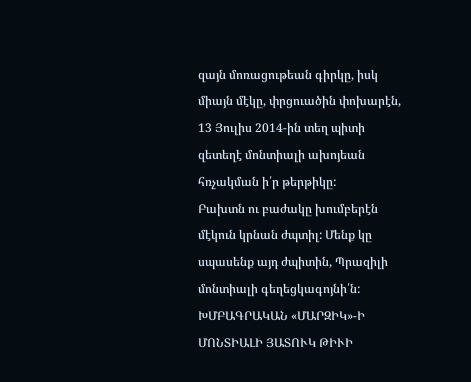զայն մոռացութեան գիրկը, իսկ միայն մէկը, փրցուածին փոխարէն, 13 Յուլիս 2014-ին տեղ պիտի զետեղէ մոնտիալի ախոյեան հռչակման ի՛ր թերթիկը:
Բախտն ու բաժակը խումբերէն մէկուն կրնան ժպտիլ: Մենք կը սպասենք այդ ժպիտին, Պրազիլի մոնտիալի գեղեցկագոյնի՛ն:
ԽՄԲԱԳՐԱԿԱՆ «ՄԱՐԶԻԿ»-Ի
ՄՈՆՏԻԱԼԻ ՅԱՏՈՒԿ ԹԻՒԻ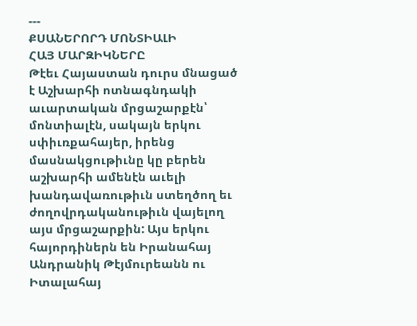---
ՔՍԱՆԵՐՈՐԴ ՄՈՆՏԻԱԼԻ
ՀԱՅ ՄԱՐԶԻԿՆԵՐԸ
Թէեւ Հայաստան դուրս մնացած է Աշխարհի ոտնագնդակի աւարտական մրցաշարքէն՝ մոնտիալէն, սակայն երկու սփիւռքահայեր, իրենց մասնակցութիւնը կը բերեն աշխարհի ամենէն աւելի խանդավառութիւն ստեղծող եւ ժողովրդականութիւն վայելող այս մրցաշարքին: Այս երկու հայորդիներն են Իրանահայ Անդրանիկ Թէյմուրեանն ու Իտալահայ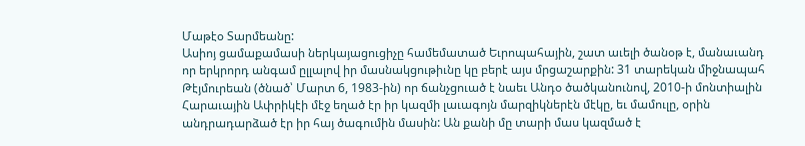Մաթէօ Տարմեանը:
Ասիոյ ցամաքամասի ներկայացուցիչը համեմատած Եւրոպահային, շատ աւելի ծանօթ է, մանաւանդ որ երկրորդ անգամ ըլլալով իր մասնակցութիւնը կը բերէ այս մրցաշարքին: 31 տարեկան միջնապահ Թէյմուրեան (ծնած՝ Մարտ 6, 1983-ին) որ ճանչցուած է նաեւ Անդօ ծածկանունով, 2010-ի մոնտիալին Հարաւային Ափրիկէի մէջ եղած էր իր կազմի լաւագոյն մարզիկներէն մէկը, եւ մամուլը, օրին անդրադարձած էր իր հայ ծագումին մասին: Ան քանի մը տարի մաս կազմած է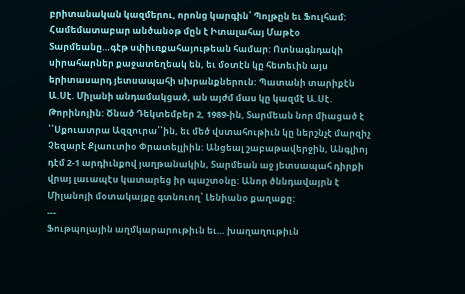բրիտանական կազմերու, որոնց կարգին՝ Պոլթըն եւ Ֆուլհամ:
Համեմատաբար անծանօթ մըն է Իտալահայ Մաթէօ Տարմեանը…գէթ սփիւռքահայութեան համար: Ոտնագնդակի սիրահարներ քաջատեղեակ են, եւ մօտէն կը հետեւին այս երիտասարդ յետսապահի սխրանքներուն: Պատանի տարիքէն Ա.Սէ. Միլանի անդամակցած, ան այժմ մաս կը կազմէ Ա.Սէ. Թորինոյին: Ծնած Դեկտեմբեր 2, 1989-ին, Տարմեան նոր միացած է ՝՝Սքուատրա Ազզուրա՝՝ին, եւ մեծ վստահութիւն կը ներշնչէ մարզիչ Չեզարէ Քլաուտիօ Փրատելլիին: Անցեալ շաբաթավերջին, Անգլիոյ դէմ 2-1 արդիւնքով յաղթանակին, Տարմեան աջ յետսապահ դիրքի վրայ լաւապէս կատարեց իր պաշտօնը: Անոր ծննդավայրն է Միլանոյի մօտակայքը գտնուող՝ Լենիանօ քաղաքը:
---
Ֆութպոլային աղմկարարութիւն եւ… խաղաղութիւն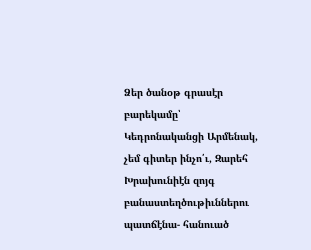Ձեր ծանօթ գրասէր բարեկամը՝ Կեդրոնականցի Արմենակ, չեմ գիտեր ինչո՛ւ, Զարեհ Խրախունիէն զոյգ բանաստեղծութիւններու պատճէնա- հանուած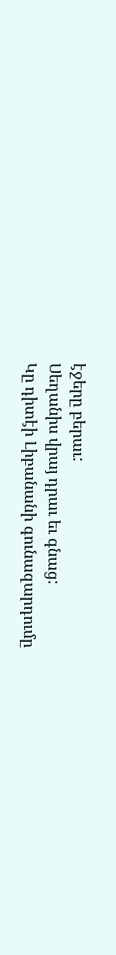էջերը բերաւ:
Սեղանիս վրայ դրաւ եւ գնաց:
Կը դիտէի Լիբանանի գունազարդումը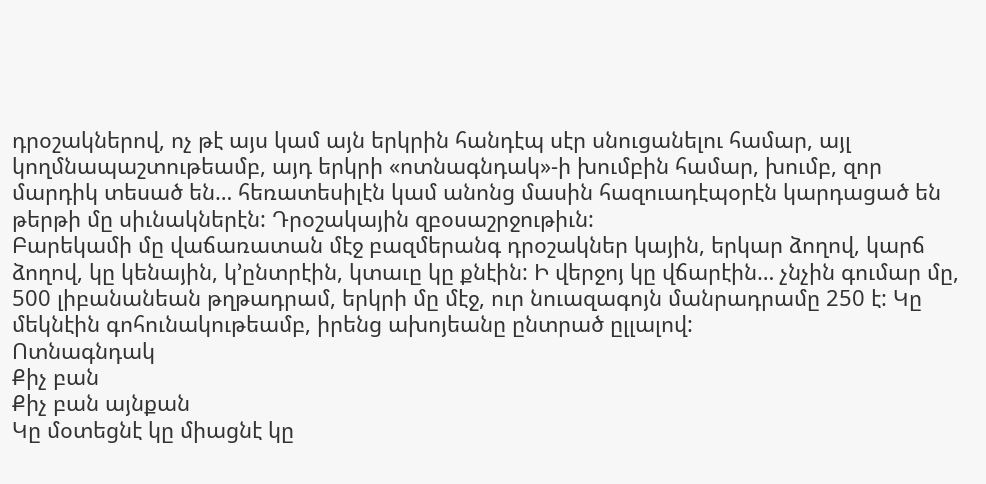դրօշակներով, ոչ թէ այս կամ այն երկրին հանդէպ սէր սնուցանելու համար, այլ կողմնապաշտութեամբ, այդ երկրի «ոտնագնդակ»-ի խումբին համար, խումբ, զոր մարդիկ տեսած են… հեռատեսիլէն կամ անոնց մասին հազուադէպօրէն կարդացած են թերթի մը սիւնակներէն: Դրօշակային զբօսաշրջութիւն:
Բարեկամի մը վաճառատան մէջ բազմերանգ դրօշակներ կային, երկար ձողով, կարճ ձողով, կը կենային, կ’ընտրէին, կտաւը կը քնէին: Ի վերջոյ կը վճարէին… չնչին գումար մը, 500 լիբանանեան թղթադրամ, երկրի մը մէջ, ուր նուազագոյն մանրադրամը 250 է: Կը մեկնէին գոհունակութեամբ, իրենց ախոյեանը ընտրած ըլլալով:
Ոտնագնդակ
Քիչ բան
Քիչ բան այնքան
Կը մօտեցնէ կը միացնէ կը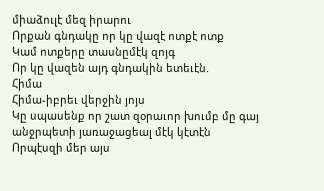միաձուլէ մեզ իրարու
Որքան գնդակը որ կը վազէ ոտքէ ոտք
Կամ ոտքերը տասնըմէկ զոյգ
Որ կը վազեն այդ գնդակին ետեւէն.
Հիմա
Հիմա-իբրեւ վերջին յոյս
Կը սպասենք որ շատ զօրաւոր խումբ մը գայ
անջրպետի յառաջացեալ մէկ կէտէն
Որպէսզի մեր այս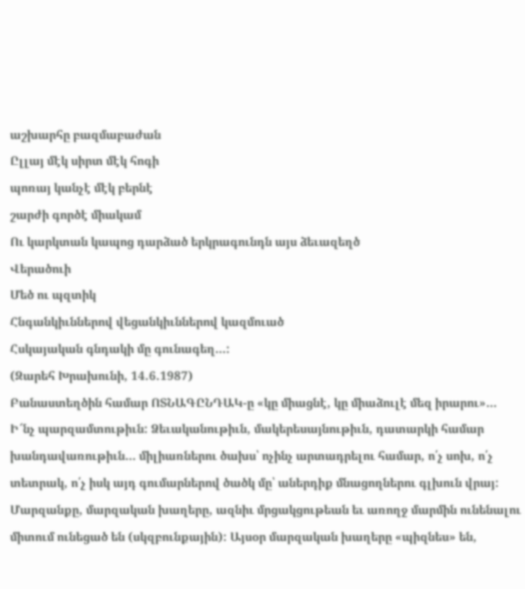աշխարհը բազմաբաժան
Ըլլայ մէկ սիրտ մէկ հոգի
պոռայ կանչէ մէկ բերնէ
շարժի գործէ միակամ
Ու կարկտան կապոց դարձած երկրագունդն այս ձեւազեղծ
Վերածուի
Մեծ ու պզտիկ
Հնգանկիւններով վեցանկիւններով կազմուած
Հսկայական գնդակի մը գունագեղ…:
(Զարեհ Խրախունի, 14.6.1987)
Բանաստեղծին համար ՈՏՆԱԳԸՆԴԱԿ-ը «կը միացնէ, կը միաձուլէ մեզ իրարու»… Ի՜նչ պարզամտութիւն: Ձեւականութիւն, մակերեսայնութիւն, դատարկի համար խանդավառութիւն… միլիառներու ծախս՝ ոչինչ արտադրելու համար, ո՛չ սոխ, ո՛չ տետրակ, ո՛չ իսկ այդ գումարներով ծածկ մը՝ աներդիք մնացողներու գլխուն վրայ: Մարզանքը, մարզական խաղերը, ազնիւ մրցակցութեան եւ առողջ մարմին ունենալու միտում ունեցած են (սկզբունքային): Այսօր մարզական խաղերը «պիզնես» են,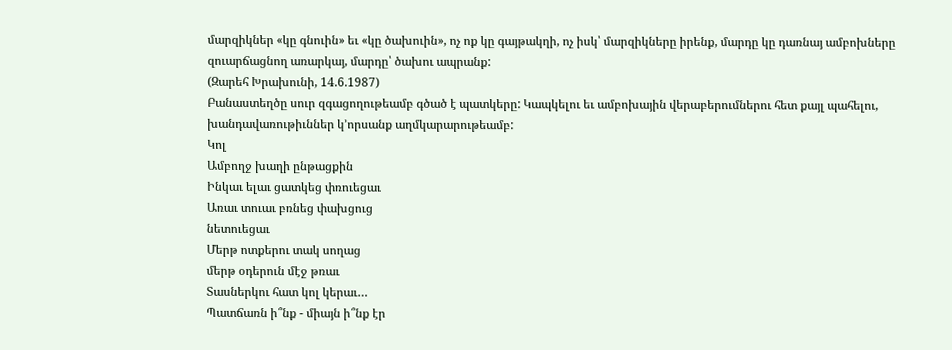մարզիկներ «կը գնուին» եւ «կը ծախուին», ոչ ոք կը գայթակղի, ոչ իսկ՝ մարզիկները իրենք, մարդը կը դառնայ ամբոխները զուարճացնող առարկայ, մարդը՝ ծախու ապրանք:
(Զարեհ Խրախունի, 14.6.1987)
Բանաստեղծը սուր զգացողութեամբ գծած է պատկերը: Կապկելու եւ ամբոխային վերաբերումներու հետ քայլ պահելու, խանդավառութիւններ կ’որսանք աղմկարարութեամբ:
Կոլ
Ամբողջ խաղի ընթացքին
Ինկաւ ելաւ ցատկեց փռուեցաւ
Առաւ տուաւ բռնեց փախցուց
նետուեցաւ
Մերթ ոտքերու տակ սողաց
մերթ օդերուն մէջ թռաւ
Տասներկու հատ կոլ կերաւ…
Պատճառն ի՞նք - միայն ի՞նք էր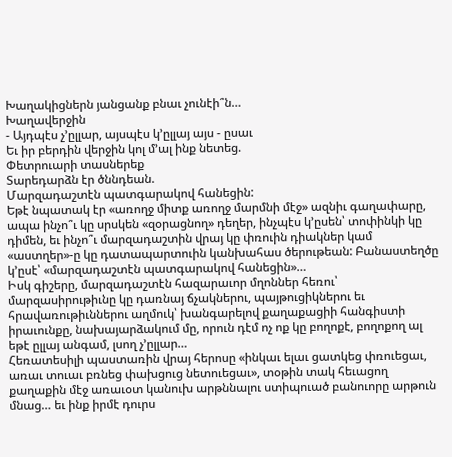Խաղակիցներն յանցանք բնաւ չունէի՞ն…
Խաղավերջին
- Այդպէս չ’ըլլար, այսպէս կ’ըլլայ այս - ըսաւ
Եւ իր բերդին վերջին կոլ մ’ալ ինք նետեց.
Փետրուարի տասներեք
Տարեդարձն էր ծննդեան.
Մարզադաշտէն պատգարակով հանեցին:
Եթէ նպատակ էր «առողջ միտք առողջ մարմնի մէջ» ազնիւ գաղափարը, ապա ինչո՞ւ կը սրսկեն «զօրացնող» դեղեր, ինչպէս կ’ըսեն՝ տոփինկի կը դիմեն, եւ ինչո՞ւ մարզադաշտին վրայ կը փռուին դիակներ կամ «աստղեր»-ը կը դատապարտուին կանխահաս ծերութեան: Բանաստեղծը կ’ըսէ՝ «մարզադաշտէն պատգարակով հանեցին»…
Իսկ գիշերը, մարզադաշտէն հազարաւոր մղոններ հեռու՝ մարզասիրութիւնը կը դառնայ ճչակներու, պայթուցիկներու եւ հրավառութիւններու աղմուկ՝ խանգարելով քաղաքացիի հանգիստի իրաւունքը, նախայարձակում մը, որուն դէմ ոչ ոք կը բողոքէ, բողոքող ալ եթէ ըլլայ անգամ, լսող չ’ըլլար…
Հեռատեսիլի պաստառին վրայ հերոսը «ինկաւ ելաւ ցատկեց փռուեցաւ, առաւ տուաւ բռնեց փախցուց նետուեցաւ», տօթին տակ հեւացող քաղաքին մէջ առաւօտ կանուխ արթննալու ստիպուած բանուորը արթուն մնաց… եւ ինք իրմէ դուրս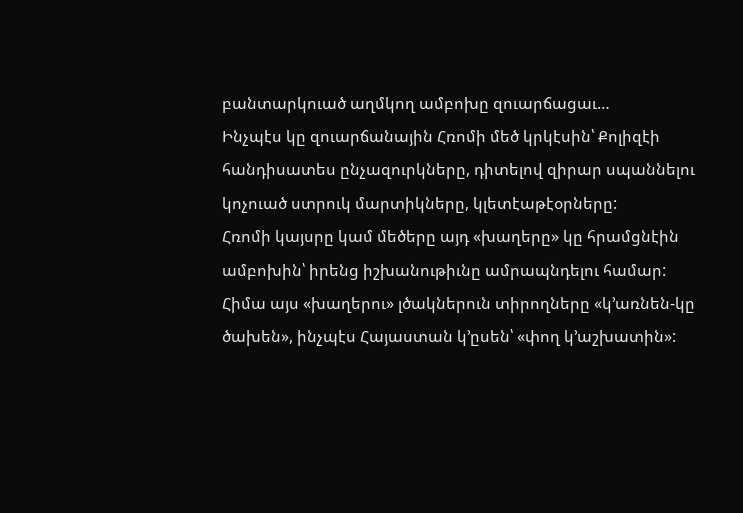բանտարկուած աղմկող ամբոխը զուարճացաւ…
Ինչպէս կը զուարճանային Հռոմի մեծ կրկէսին՝ Քոլիզէի հանդիսատես ընչազուրկները, դիտելով զիրար սպաննելու կոչուած ստրուկ մարտիկները, կլետէաթէօրները:
Հռոմի կայսրը կամ մեծերը այդ «խաղերը» կը հրամցնէին ամբոխին՝ իրենց իշխանութիւնը ամրապնդելու համար: Հիմա այս «խաղերու» լծակներուն տիրողները «կ’առնեն-կը ծախեն», ինչպէս Հայաստան կ’ըսեն՝ «փող կ’աշխատին»: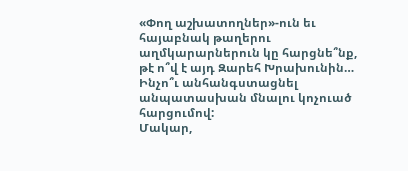«Փող աշխատողներ»-ուն եւ հայաբնակ թաղերու աղմկարարներուն կը հարցնե՞նք, թէ ո՞վ է այդ Զարեհ Խրախունին… Ինչո՞ւ անհանգստացնել անպատասխան մնալու կոչուած հարցումով:
Մակար,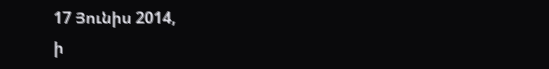17 Յունիս 2014,
ի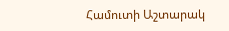Համուտի Աշտարակ